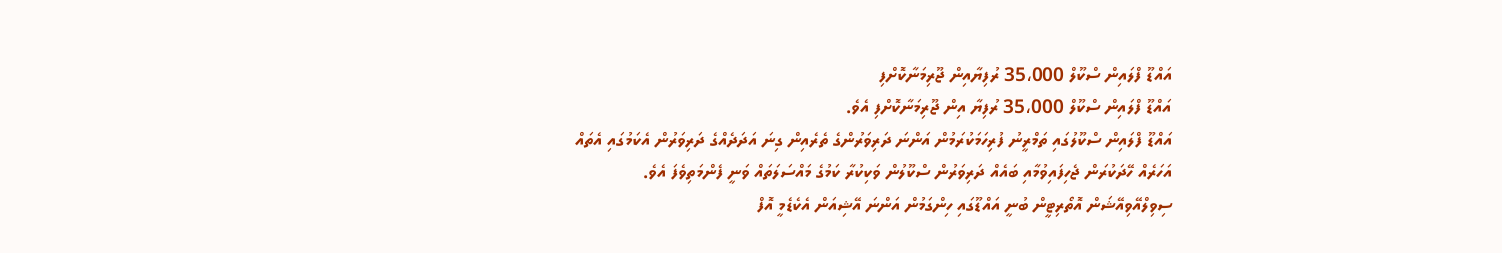އައްޑޫ ފްލައިން ސްކޫލް 35،000 ރުފިޔާއިން ޖޫރިމަނާކޮށްފި
އައްޑޫ ފްލައިން ސްކޫލް 35،000 ރުފިޔާ އިން ޖޫރިމަނާކޮށްފި އެވެ.
އައްޑޫ ފްލައިން ސްކޫލުގައި ތަމްރީނު ފުރިހަމަކުރަމުން އަންނަ ދަރިވަރުންގެ ތެރެއިން ގިނަ އަދަދެއްގެ ދަރިވަރުން އެކަމުގައި އެތައް އަހަރެއް ހޭދަކުރަން ޖެހިފައިވުމާއި ބައެއް ދަރިވަރުން ސްކޫލުން ވަކިކުރާ ކަމުގެ މައްސަލަތައް ވަނީ ފެންމަތިވެފަ އެވެ.
ސިވިލްއޭވިއޭޝަން އޮތޯރިޓީން ބުނީ އައްޑޫގައި ހިންގަމުން އަންނަ އޭޝިއަން އެކެޑެމީ އޮފް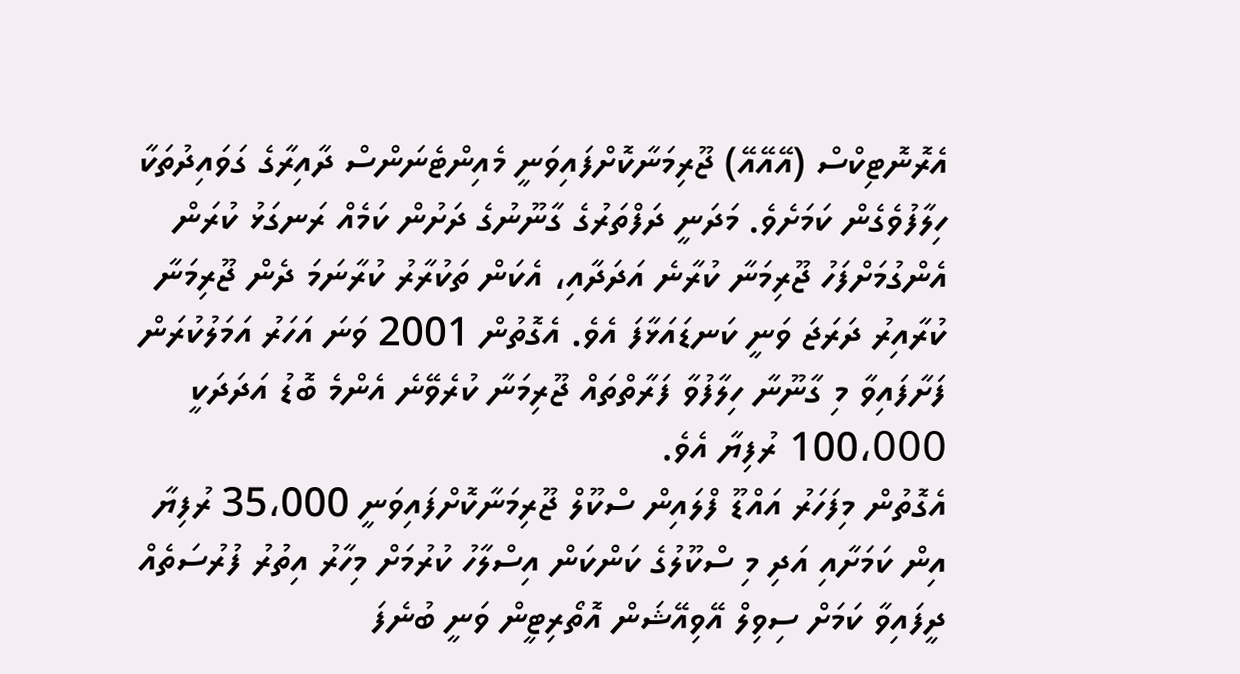އެރޮނޮޓިކްސް (އޭއޭއޭ) ޖޫރިމަނާކޮށްފައިވަނީ މެއިންޓެނަންސް ދާއިރާގެ ގަވައިދުތަކާ ހިލާފުވެގެން ކަމަށެވެ. މަދަނީ ދަފްތަރުގެ ގާނޫނުގެ ދަށުން ކަމެއް ރަނގަޅު ކުރަން އެންގުމަށްފަހު ޖޫރިމަނާ ކުރާނެ އަދަދާއި، އެކަން ތަކުރާރު ކުރާނަމަ ދެން ޖޫރިމަނާ ކުރާއިރު ދަރަޖަ ވަނީ ކަނޑައަޅާފަ އެވެ. އެގޮތުން 2001 ވަނަ އަހަރު އަމަލުކުރަން ފަށާފައިވާ މި ގާނޫނާ ހިލާފުވާ ފަރާތްތައް ޖޫރިމަނާ ކުރެވޭނެ އެންމެ ބޮޑު އަދަދަކީ 100،000 ރުފިޔާ އެވެ.
އެގޮތުން މިފަހަރު އައްޑޫ ފްލައިން ސްކޫލް ޖޫރިމަނާކޮށްފައިވަނީ 35،000 ރުފިޔާ އިން ކަމަށާއި އަދި މި ސްކޫލުގެ ކަންކަން އިސްލާހު ކުރުމަށް މިހާރު އިތުރު ފުރުސަތެއް ދީފައިވާ ކަމަށް ސިވިލް އޭވިއޭޝަން އޮތޯރިޓީން ވަނީ ބުނެފަ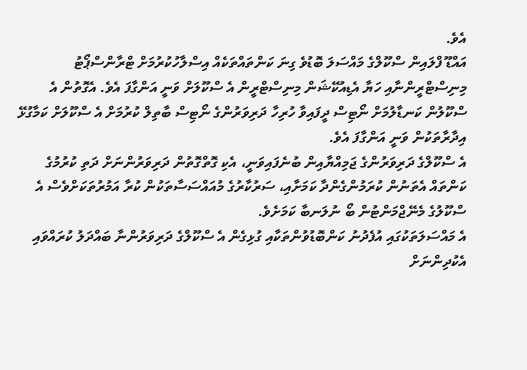އެވެ.
އައްޑޫ ފްލައިން ސްކޫލްގެ މައްސަލަ ބޮޑުވެ ގިނަ ކަންތައްތަކެއް އިސްލާހުކުރުމަށް ޓްރާންސްޕޯޓު މިނިސްޓްރީންނާއި ހަޔާ އެޑިއުކޭޝަން މިނިސްޓްރީން އެ ސްކޫލަށް ވަނީ އަންގާފަ އެވެ. އެގޮތުން އެ ސްކޫލުން ކަނޑާލުމަށް ނޯޓިސް ދީފައިވާ ހުރިހާ ދަރިވަރުންގެ ނޯޓިސް ބާތިލް ކުރުމަށް އެ ސްކޫލަށް ކަމާގުޅޭ އިދާރާތަކުން ވަނީ އަންގާފަ އެވެ.
އެ ސްކޫލްގެ ދަރިވަރުންގެ ޖަމިއްޔާއިން ބުނެފައިވަނީ، އެކި ގޮތްގޮތުން ދަރިވަރުންނަށް ދަތި ކުރުމުގެ ކަންތައް އެތަނުން ކުރަމުންގެންދާ ކަމަށާއި، ސަރުކާރުގެ މުއައްސަސާތަކުން ކުރާ އަމުރުތަކަށްވެސް އެ ސްކޫލުގެ މެނޭޖްމަންޓުން ބޯ ނުލަނބާ ކަމަށެވެ.
އެ މައްސަލަތަކުގައި އުފެދުނު ކަންބޮޑުވުންތަކާއި ގުޅިގެން އެ ސްކޫލްގެ ދަރިވަރުންނާ ބައްދަލު ކުރައްވައި އެކުދިންނަށް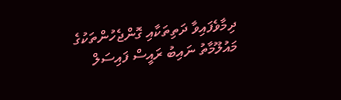ދިމާވެފައިވާ ދަތިތަކާއި ގޮންޖެހުންތަކުގެ މައުލޫމާތު ނައިބު ރައީސް ފައިސަލް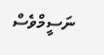ނަސީމްވެސް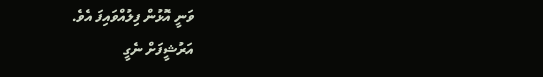ވަނީ އޮޅުން ފިލުއްވައިފަ އެވެ.
އަރުޝީފަށް ނެގީ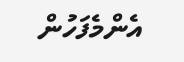އެންމެފަހުން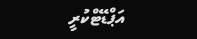އަޕްޑޭޓްކުރީ